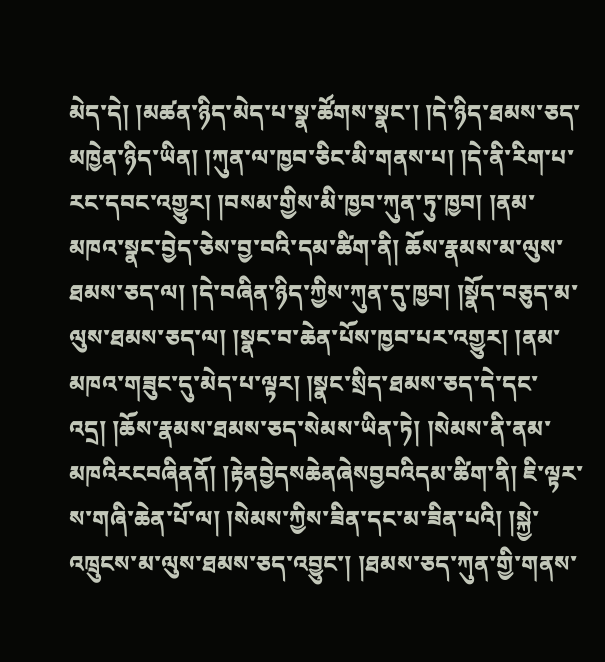མེད་དེ། །མཚན་ཉིད་མེད་པ་སྣ་ཚོགས་སྣང་། །དེ་ཉིད་ཐམས་ཅད་མཁྱེན་ཉིད་ཡིན། །ཀུན་ལ་ཁྱབ་ཅིང་མི་གནས་པ། །དེ་ནི་རིག་པ་རང་དབང་འགྱུར། །བསམ་གྱིས་མི་ཁྱབ་ཀུན་ཏུ་ཁྱབ། །ནམ་མཁའ་སྣང་བྱེད་ཅེས་བྱ་བའི་དམ་ཚིག་ནི། ཆོས་རྣམས་མ་ལུས་ཐམས་ཅད་ལ། །དེ་བཞིན་ཉིད་ཀྱིས་ཀུན་དུ་ཁྱབ། །སྣོད་བཅུད་མ་ལུས་ཐམས་ཅད་ལ། །སྣང་བ་ཆེན་པོས་ཁྱབ་པར་འགྱུར། །ནམ་མཁའ་གཟུང་དུ་མེད་པ་ལྟར། །སྣང་སྲིད་ཐམས་ཅད་དེ་དང་འདྲ། །ཆོས་རྣམས་ཐམས་ཅད་སེམས་ཡིན་ཏེ། །སེམས་ནི་ནམ་མཁའིརངབཞིནནོ། །རྟེནབྱེདསཆེནཞེསབྱབའིདམ་ཚིག་ནི། ཇི་ལྟར་ས་གཞི་ཆེན་པོ་ལ། །སེམས་ཀྱིས་ཟིན་དང་མ་ཟིན་པའི། །སྐྱེ་འཁྲུངས་མ་ལུས་ཐམས་ཅད་འབྱུང་། །ཐམས་ཅད་ཀུན་གྱི་གནས་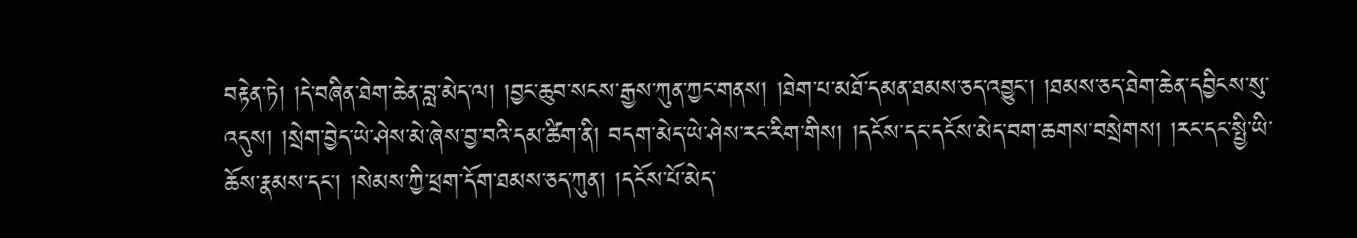བརྟེན་ཏེ། །དེ་བཞིན་ཐེག་ཆེན་བླ་མེད་ལ། །བྱང་ཆུབ་སངས་རྒྱས་ཀུན་ཀྱང་གནས། །ཐེག་པ་མཐོ་དམན་ཐམས་ཅད་འབྱུང་། །ཐམས་ཅད་ཐེག་ཆེན་དབྱིངས་སུ་འདུས། །སྲེག་བྱེད་ཡེ་ཤེས་མེ་ཞེས་བྱ་བའི་དམ་ཚིག་ནི། བདག་མེད་ཡེ་ཤེས་རང་རིག་གིས། །དངོས་དང་དངོས་མེད་བག་ཆགས་བསྲེགས། །རང་དང་སྤྱི་ཡི་ཆོས་རྣམས་དང་། །སེམས་ཀྱི་ཕྲག་དོག་ཐམས་ཅད་ཀུན། །དངོས་པོ་མེད་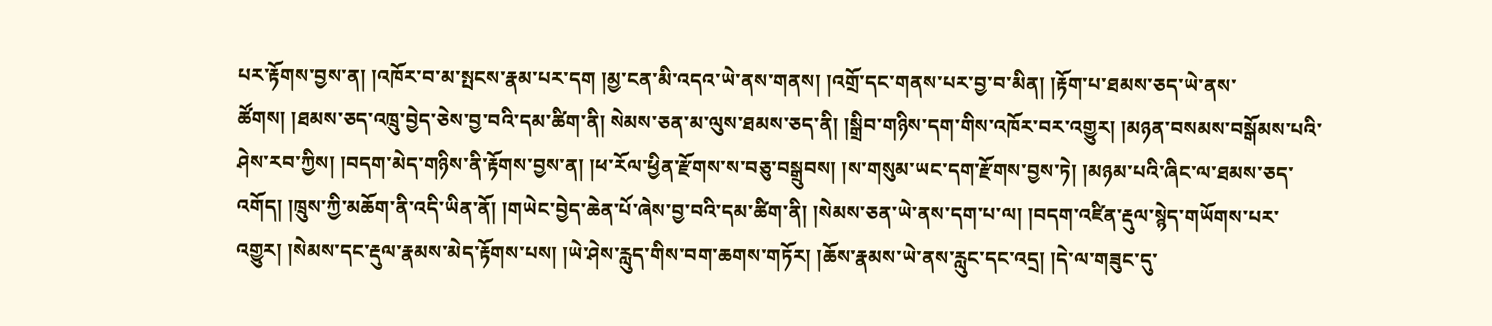པར་རྟོགས་བྱས་ན། །འཁོར་བ་མ་སྤངས་རྣམ་པར་དག །མྱ་ངན་མི་འདའ་ཡེ་ནས་གནས། །འགྲོ་དང་གནས་པར་བྱ་བ་མིན། །རྟོག་པ་ཐམས་ཅད་ཡེ་ནས་ཚོགས། །ཐམས་ཅད་འཁྲུ་བྱེད་ཅེས་བྱ་བའི་དམ་ཚིག་ནི། སེམས་ཅན་མ་ལུས་ཐམས་ཅད་ནི། །སྒྲིབ་གཉིས་དག་གིས་འཁོར་བར་འགྱུར། །མཉན་བསམས་བསྒོམས་པའི་ཤེས་རབ་ཀྱིས། །བདག་མེད་གཉིས་ནི་རྟོགས་བྱས་ན། །ཕ་རོལ་ཕྱིན་རྫོགས་ས་བཅུ་བསྒྲུབས། །ས་གསུམ་ཡང་དག་རྫོགས་བྱས་ཏེ། །མཉམ་པའི་ཞིང་ལ་ཐམས་ཅད་འགོད། །ཁྲུས་ཀྱི་མཆོག་ནི་འདི་ཡིན་ནོ། །གཡེང་བྱེད་ཆེན་པོ་ཞེས་བྱ་བའི་དམ་ཚིག་ནི། །སེམས་ཅན་ཡེ་ནས་དག་པ་ལ། །བདག་འཛིན་རྡུལ་སྙེད་གཡོགས་པར་འགྱུར། །སེམས་དང་རྡུལ་རྣམས་མེད་རྟོགས་པས། །ཡེ་ཤེས་རླུད་གིས་བག་ཆགས་གཏོར། །ཆོས་རྣམས་ཡེ་ནས་རླུང་དང་འདྲ། །དེ་ལ་གཟུང་དུ་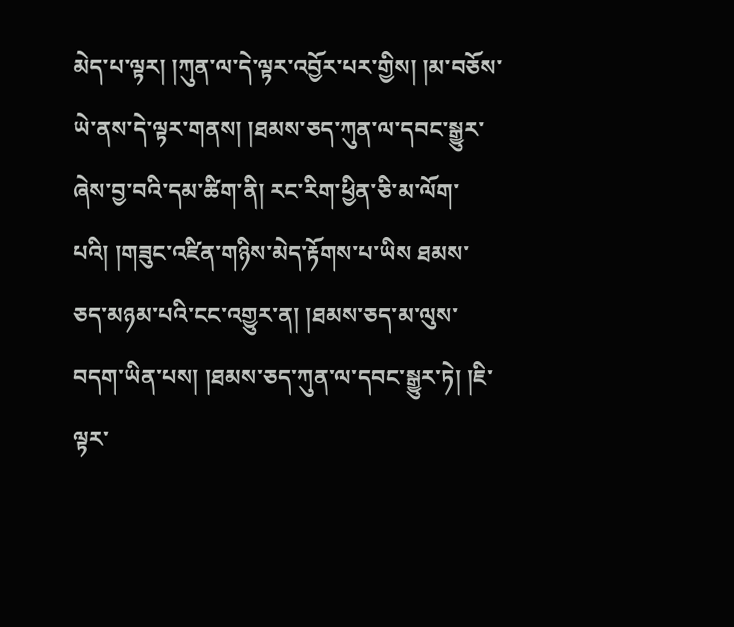མེད་པ་ལྟར། །ཀུན་ལ་དེ་ལྟར་འབྱོར་པར་གྱིས། །མ་བཅོས་ཡེ་ནས་དེ་ལྟར་གནས། །ཐམས་ཅད་ཀུན་ལ་དབང་སྒྱུར་ཞེས་བྱ་བའི་དམ་ཚིག་ནི། རང་རིག་ཕྱིན་ཅི་མ་ལོག་པའི། །གཟུང་འཛིན་གཉིས་མེད་རྟོགས་པ་ཡིས ཐམས་ཅད་མཉམ་པའི་ངང་འགྱུར་ན། །ཐམས་ཅད་མ་ལུས་བདག་ཡིན་པས། །ཐམས་ཅད་ཀུན་ལ་དབང་སྒྱུར་ཏེ། །ཇི་ལྟར་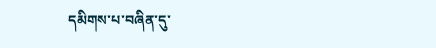དམིགས་པ་བཞིན་དུ་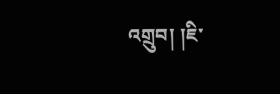འགྲུབ། །ཇི་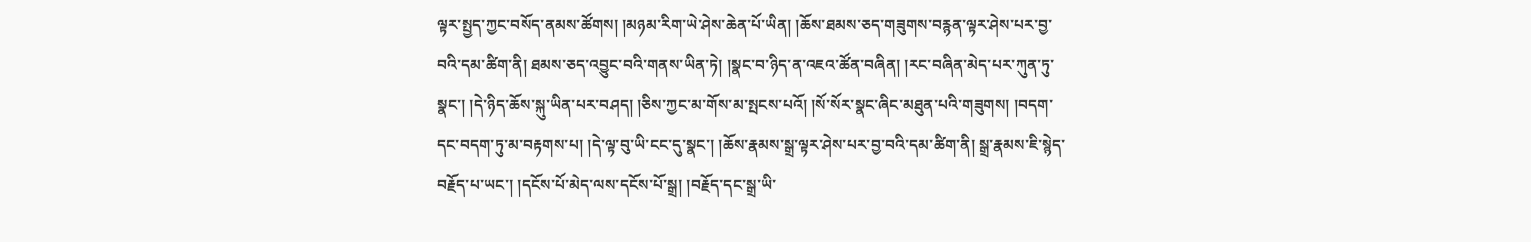ལྟར་སྤྱད་ཀྱང་བསོད་ནམས་ཚོགས། །མཉམ་རིག་ཡེ་ཤེས་ཆེན་པོ་ཡིན། །ཆོས་ཐམས་ཅད་གཟུགས་བརྙན་ལྟར་ཤེས་པར་བྱ་བའི་དམ་ཚིག་ནི། ཐམས་ཅད་འབྱུང་བའི་གནས་ཡིན་ཏེ། །སྣང་བ་ཉིད་ན་འཇའ་ཚོན་བཞིན། །རང་བཞིན་མེད་པར་ཀུན་ཏུ་སྣང་། །དེ་ཉིད་ཆོས་སྐུ་ཡིན་པར་བཤད། །ཅིས་ཀྱང་མ་གོས་མ་སྤངས་པའོ། །སོ་སོར་སྣང་ཞིང་མཐུན་པའི་གཟུགས། །བདག་དང་བདག་ཏུ་མ་བརྟགས་པ། །དེ་ལྟ་བུ་ཡི་ངང་དུ་སྣང་། །ཆོས་རྣམས་སྒྲ་ལྟར་ཤེས་པར་བྱ་བའི་དམ་ཚིག་ནི། སྒྲ་རྣམས་ཇི་སྙེད་བརྗོད་པ་ཡང་། །དངོས་པོ་མེད་ལས་དངོས་པོ་སྒྲ། །བརྗོད་དང་སྒྲ་ཡི་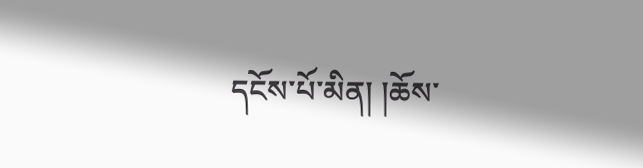དངོས་པོ་མིན། །ཆོས་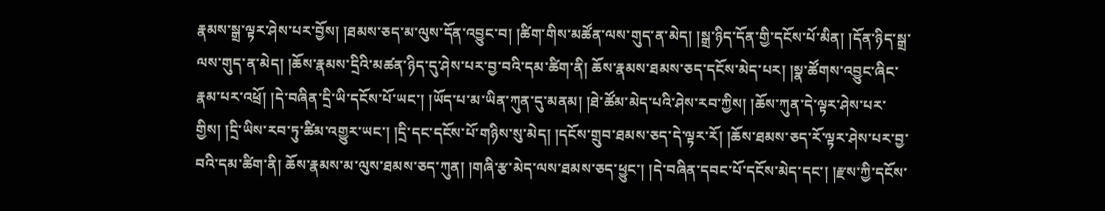རྣམས་སྒྲ་ལྟར་ཤེས་པར་བྱོས། །ཐམས་ཅད་མ་ལུས་དོན་འབྱུང་བ། །ཚིག་གིས་མཚོན་ལས་གུད་ན་མེད། །སྒྲ་ཉིད་དོན་གྱི་དངོས་པོ་མིན། །དོན་ཉིད་སྒྲ་ལས་གུད་ན་མེད། །ཆོས་རྣམས་དྲིའི་མཚན་ཉིད་དུ་ཤེས་པར་བྱ་བའི་དམ་ཚིག་ནི། ཆོས་རྣམས་ཐམས་ཅད་དངོས་མེད་པར། །སྣ་ཚོགས་འབྱུང་ཞིང་རྣམ་པར་འཕྲོ། །དེ་བཞིན་དྲི་ཡི་དངོས་པོ་ཡང་། །ཡོད་པ་མ་ཡིན་ཀུན་དུ་མནམ། །ཐེ་ཚོམ་མེད་པའི་ཤེས་རབ་ཀྱིས། །ཆོས་ཀུན་དེ་ལྟར་ཤེས་པར་གྱིས། །དྲི་ཡིས་རབ་ཏུ་ཚིམ་འགྱུར་ཡང་། །དྲི་དང་དངོས་པོ་གཉིས་སུ་མེད། །དངོས་གྲུབ་ཐམས་ཅད་དེ་ལྟར་རོ། །ཆོས་ཐམས་ཅད་རོ་ལྟར་ཤེས་པར་བྱ་བའི་དམ་ཚིག་ནི། ཆོས་རྣམས་མ་ལུས་ཐམས་ཅད་ཀུན། །གཞི་རྩ་མེད་ལས་ཐམས་ཅད་ཕྱུང་། །དེ་བཞིན་དབང་པོ་དངོས་མེད་དང་། །རྫས་ཀྱི་དངོས་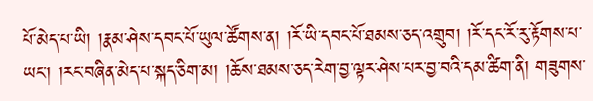པོ་མེད་པ་ཡི། །རྣམ་ཤེས་དབང་པོ་ཡུལ་ཚོགས་ན། །རོ་ཡི་དབང་པོ་ཐམས་ཅད་འགྲུབ། །རོ་དང་རོ་རུ་རྟོགས་པ་ཡང་། །རང་བཞིན་མེད་པ་སྐད་ཅིག་མ། །ཆོས་ཐམས་ཅད་རེག་བྱ་ལྟར་ཤེས་པར་བྱ་བའི་དམ་ཚིག་ནི། གཟུགས་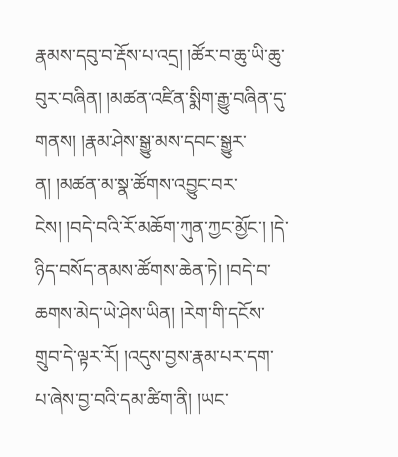རྣམས་དབུ་བ་རྡོས་པ་འདྲ། །ཚོར་བ་ཆུ་ཡི་ཆུ་བུར་བཞིན། །མཚན་འཛིན་སྨིག་རྒྱུ་བཞིན་དུ་གནས། །རྣམ་ཤེས་སྒྱུ་མས་དབང་སྒྱུར་ན། །མཚན་མ་སྣ་ཚོགས་འབྱུང་བར་ངེས། །བདེ་བའི་རོ་མཆོག་ཀུན་ཀྱང་མྱོང་། །དེ་ཉིད་བསོད་ནམས་ཚོགས་ཆེན་ཏེ། །བདེ་བ་ཆགས་མེད་ཡེ་ཤེས་ཡིན། །རེག་གི་དངོས་གྲུབ་དེ་ལྟར་རོ། །འདུས་བྱས་རྣམ་པར་དག་པ་ཞེས་བྱ་བའི་དམ་ཚིག་ནི། །ཡང་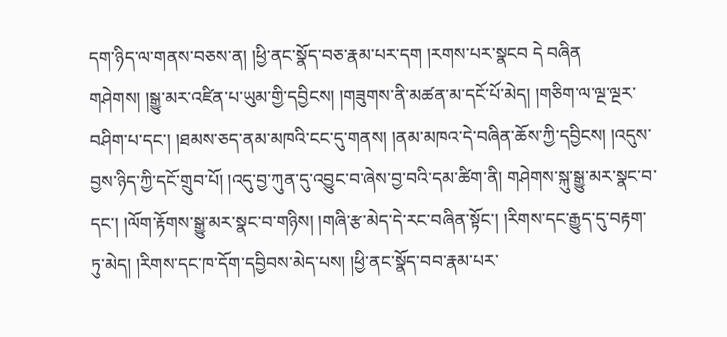དག་ཉིད་ལ་གནས་བཅས་ན། །ཕྱི་ནང་སྣོད་བཅ་རྣམ་པར་དག །རགས་པར་སྣངབ དེ བཞིན གཤེགས། །སྒྱུ་མར་འཛིན་པ་ཡུམ་གྱི་དབྱིངས། །གཟུགས་ནི་མཚན་མ་དངོ་པོ་མེད། །གཅིག་ལ་ལྔ་ལྔར་བཤིག་པ་དང་། །ཐམས་ཅད་ནམ་མཁའི་ངང་དུ་གནས། །ནམ་མཁའ་དེ་བཞིན་ཆོས་ཀྱི་དབྱིངས། །འདུས་བྱས་ཉིད་ཀྱི་དངོ་གྲུབ་པོ། །འདུ་བྱ་ཀུན་དུ་འབྱུང་བ་ཞེས་བྱ་བའི་དམ་ཚིག་ནི། གཤེགས་སྐུ་སྒྱུ་མར་སྣང་བ་དང་། །ལོག་རྟོགས་སྒྱུ་མར་སྣང་བ་གཉིས། །གཞི་རྩ་མེད་དེ་རང་བཞིན་སྟོང་། །རིགས་དང་རྒྱུད་དུ་བརྟག་ཏུ་མེད། །རིགས་དང་ཁ་དོག་དབྱིབས་མེད་པས། །ཕྱི་ནང་སྣོད་བབ་རྣམ་པར་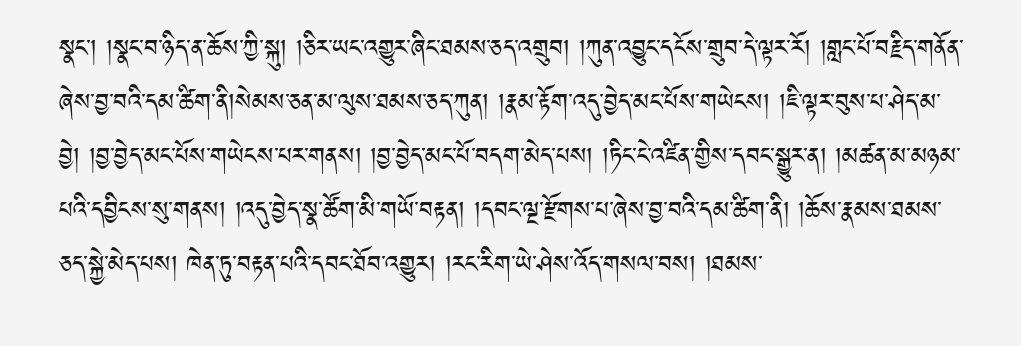སྣང་། །སྣང་བ་ཉིད་ན་ཆོས་ཀྱི་སྐུ། །ཅིར་ཡང་འགྱུར་ཞིང་ཐམས་ཅད་འགྲུབ། །ཀུན་འབྱུང་དངོས་གྲུབ་དེ་ལྟར་རོ། །གླང་པོ་བརྗིད་གནོན་ཞེས་བྱ་བའི་དམ་ཚིག་ནི།སེམས་ཅན་མ་ལུས་ཐམས་ཅད་ཀུན། །རྣམ་རྟོག་འདུ་བྱེད་མང་པོས་གཡེངས། །ཇི་ལྟར་བུས་པ་ཤེད་མ་བྱེ། །བྱ་བྱེད་མང་པོས་གཡེངས་པར་གནས། །བྱ་བྱེད་མང་པོ་བདག་མེད་པས། །ཏིང་ངེ་འཛིན་གྱིས་དབང་སྒྱུར་ན། །མཚན་མ་མཉམ་པའི་དབྱིངས་སུ་གནས། །འདུ་བྱེད་སྣ་ཚོག་མི་གཡོ་བརྟན། །དབང་ལྔ་རྫོགས་པ་ཞེས་བྱ་བའི་དམ་ཚིག་ནི། །ཆོས་རྣམས་ཐམས་ཅད་སྐྱེ་མེད་པས། ཁེན་ཏུ་བརྟན་པའི་དབང་ཐོབ་འགྱུར། །རང་རིག་ཡེ་ཤེས་འོད་གསལ་བས། །ཐམས་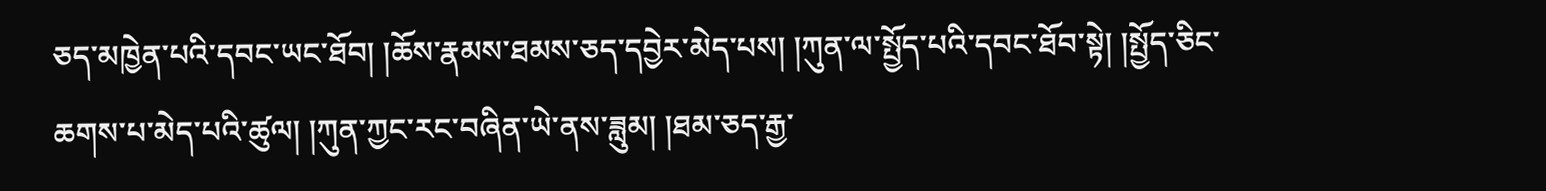ཅད་མཁྱེན་པའི་དབང་ཡང་ཐོབ། །ཆོས་རྣམས་ཐམས་ཅད་དབྱེར་མེད་པས། །ཀུན་ལ་སྤྱོད་པའི་དབང་ཐོབ་སྟེ། །སྤྱོད་ཅིང་ཆགས་པ་མེད་པའི་ཚུལ། །ཀུན་ཀྱང་རང་བཞིན་ཡེ་ནས་ཟླུམ། །ཐམ་ཅད་རྒྱ་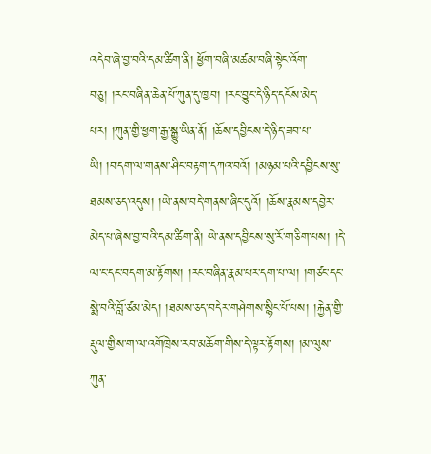འདེབ་ཞེ་བྱ་བའི་དམ་ཚིག་ནི། ཕྱོག་བཞི་མཚམ་བཞི་སྟེང་འོག་བཅུ། །རང་བཞིན་ཆེན་པོ་ཀུན་དུ་ཁྱབ། །རང་བྱུང་དེ་ཉིད་དངོས་མེད་པར། །ཀུན་གྱི་ཕྱག་རྒྱ་སྒྱུ་ཡིན་ནོ། །ཆོས་དབྱིངས་དེ་ཉིད་ཟབ་པ་ཡི། །བདག་ལ་གནས་ཤིང་བརྟག་དཀའ་བའོ། །མཉམ་པའི་དབྱིངས་སུ་ཐམས་ཅད་འདུས། །ཡེ་ནས་བདེ་གནས་ཞིང་དུའོ། །ཆོས་རྣམས་དབྱེར་མེད་པ་ཞེས་བྱ་བའི་དམ་ཚིག་ནི། ཡེ་ནས་དབྱིངས་སུ་རོ་གཅིག་པས། །དེ་ལ་ང་དང་བདག་མ་རྟོགས། །རང་བཞིན་རྣམ་པར་དག་པ་ལ། །གཙང་དང་སྨེ་བའི་བློ་ཙམ་མེད། །ཐམས་ཅད་བདེར་གཤེགས་སྙིང་པོ་པས། །རྐྱེན་གྱི་རྡུལ་གྱིས་ག་ལ་འགོཁྲེས་རབ་མཆོག་གིས་དེ་ལྟར་རྟོགས། །མ་ལུས་ཀུན་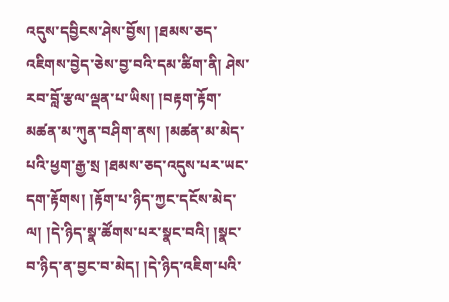འདུས་དབྱིངས་ཤེས་བྱོས། །ཐམས་ཅད་འཇིགས་བྱེད་ཅེས་བྱ་བའི་དམ་ཚིག་ནི། ཤེས་རབ་བློ་རྩལ་ལྡན་པ་ཡིས། །བརྟག་རྟོག་མཚན་མ་ཀུན་བཤིག་ནས། །མཚན་མ་མེད་པའི་ཕྱག་རྒྱ་སྲ །ཐམས་ཅད་འདུས་པར་ཡང་དག་རྟོགས། །རྟོག་པ་ཉིད་ཀྱང་དངོས་མེད་ལ། །དེ་ཉིད་སྣ་ཚོགས་པར་སྣང་བའི། །སྣང་བ་ཉིད་ན་བྱང་བ་མེད། །དེ་ཉིད་འཇིག་པའི་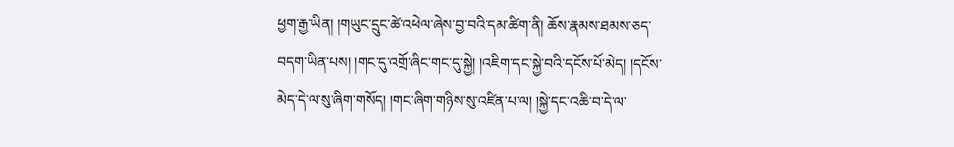ཕྱག་རྒྱ་ཡིན། །གཡུང་དྲུང་ཚེ་འཕེལ་ཞེས་བྱ་བའི་དམ་ཚིག་ནི། ཆོས་རྣམས་ཐམས་ཅད་བདག་ཡིན་པས། །གང་དུ་འགྲོ་ཞིང་གང་དུ་སྐྱེ། །འཇིག་དང་སྐྱེ་བའི་དངོས་པོ་མེད། །དངོས་མེད་དེ་ལ་སུ་ཞིག་གསོད། །གང་ཞིག་གཉིས་སུ་འཛིན་པ་ལ། །སྐྱེ་དང་འཆི་བ་དེ་ལ་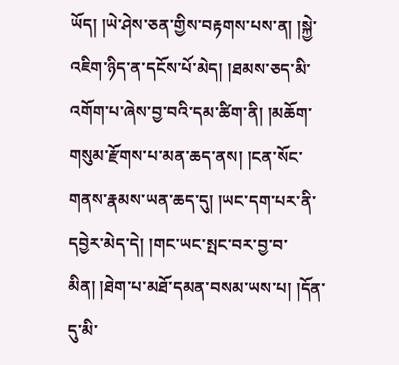ཡོད། །ཡེ་ཤེས་ཅན་གྱིས་བརྟགས་པས་ན། །སྐྱེ་འཇིག་ཉིད་ན་དངོས་པོ་མེད། །ཐམས་ཅད་མི་འགོག་པ་ཞེས་བྱ་བའི་དམ་ཚིག་ནི། །མཆོག་གསུམ་རྫོགས་པ་མན་ཆད་ནས། །ངན་སོང་གནས་རྣམས་ཡན་ཆད་དུ། །ཡང་དག་པར་ནི་དབྱེར་མེད་དེ། །གང་ཡང་སྤང་བར་བྱ་བ་མིན། །ཐེག་པ་མཐོ་དམན་བསམ་ཡས་པ། །དོན་དུ་མི་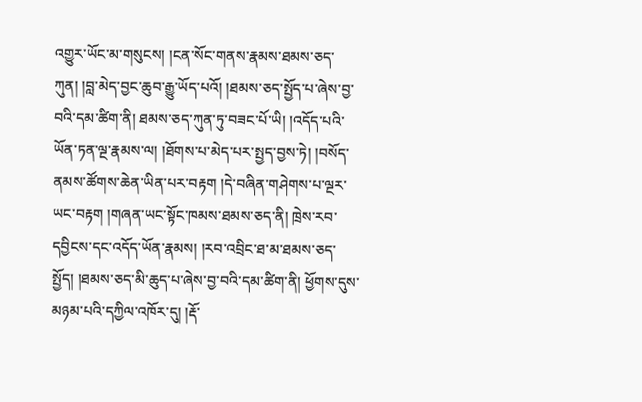འགྱུར་ཡོང་མ་གསུངས། །ངན་སོང་གནས་རྣམས་ཐམས་ཅད་ཀུན། །བླ་མེད་བྱང་ཆུབ་རྒྱུ་ཡོད་པའོ། །ཐམས་ཅད་སྤྱོད་པ་ཞེས་བྱ་བའི་དམ་ཚིག་ནི། ཐམས་ཅད་ཀུན་ཏུ་བཟང་པོ་ཡི། །འདོད་པའི་ཡོན་ཏན་ལྔ་རྣམས་ལ། །ཐོགས་པ་མེད་པར་སྤྱད་བྱས་ཏེ། །བསོད་ནམས་ཚོགས་ཆེན་ཡིན་པར་བརྟག །དེ་བཞིན་གཤེགས་པ་ལྔར་ཡང་བརྟག །གཞན་ཡང་སྟོང་ཁམས་ཐམས་ཅད་ནི། ཁྲེས་རབ་དབྱིངས་དང་འདོད་ཡོན་རྣམས། །རབ་འབྲིང་ཐ་མ་ཐམས་ཅད་སྤྱོད། །ཐམས་ཅད་མི་ཆུད་པ་ཞེས་བྱ་བའི་དམ་ཚིག་ནི། ཕྱོགས་དུས་མཉམ་པའི་དཀྱིལ་འཁོར་དུ། །རྡོ་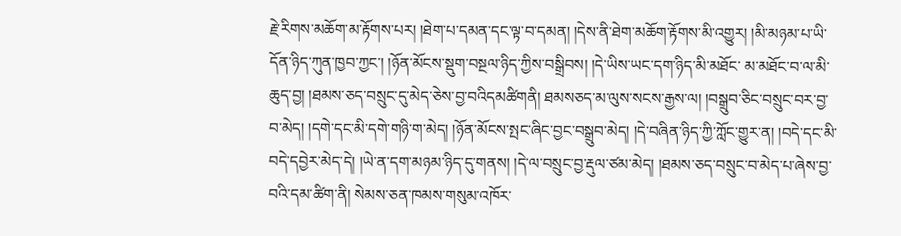རྗེ་རིགས་མཆོག་མ་རྟོགས་པར། །ཐེག་པ་དམན་དང་ལྟ་བ་དམན། །དེས་ནི་ཐེག་མཆོག་རྟོགས་མི་འགྱུར། །མི་མཉམ་པ་ཡི་དོན་ཉིད་ཀུན་ཁྱབ་ཀྱང་། །ཉོན་མོངས་སྡུག་བསྔལ་ཉིད་ཀྱིས་བསྒྲིབས། །དེ་ཡིས་ཡང་དག་ཉིད་མི་མཐོང་ མ་མཐོང་བ་ལ་མི་ཆུད་བྱ། །ཐམས་ཅད་བསྲུང་དུ་མེད་ཅེས་བྱ་བའིདམཚིགནི། ཐམསཅད་མ་ལུས་སངས་རྒྱས་ལ། །བསྒྲུབ་ཅིང་བསྲུང་བར་བྱ་བ་མེད། །དགེ་དང་མི་དགེ་གཉི་ག་མེད། །ཉོན་མོངས་སྤང་ཞིང་བྱང་བསྒྲུབ་མེད། །དེ་བཞིན་ཉིད་ཀྱི་ཀློང་གྱུར་ན། །བདེ་དང་མི་བདེ་དབྱེར་མེད་དེ། །ཡེ་ན་དག་མཉམ་ཉིད་དུ་གནས། །དེ་ལ་བསྲུང་བྱ་རྡུལ་ཙམ་མེད། །ཐམས་ཅད་བསྲུང་བ་མེད་པ་ཞེས་བྱ་བའི་དམ་ཚིག་ནི། སེམས་ཅན་ཁམས་གསུམ་འཁོར་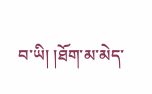བ་ཡི། །ཐོག་མ་མེད་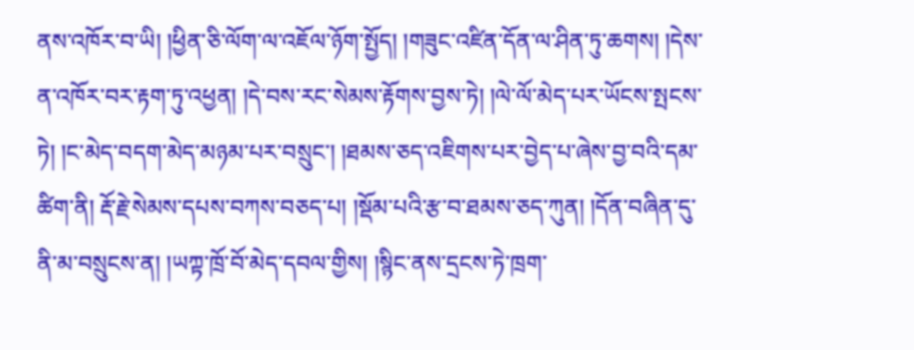ནས་འཁོར་བ་ཡི། །ཕྱིན་ཅི་ལོག་ལ་འཇོལ་ཉོག་སྤྱོད། །གཟུང་འཛིན་དོན་ལ་ཤིན་ཏུ་ཆགས། །དེས་ན་འཁོར་བར་རྟག་ཏུ་འཕྱན། །དེ་བས་རང་སེམས་རྟོགས་བྱས་ཏེ། །ལེ་ལོ་མེད་པར་ཡོངས་སྤངས་ཏེ། །ང་མེད་བདག་མེད་མཉམ་པར་བསྲུང་། །ཐམས་ཅད་འཇིགས་པར་བྱེད་པ་ཞེས་བྱ་བའི་དམ་ཚིག་ནི། རྡོ་རྗེ་སེམས་དཔས་བཀས་བཅད་པ། །སྡོམ་པའི་རྩ་བ་ཐམས་ཅད་ཀུན། །དོན་བཞིན་དུ་ནི་མ་བསྲུངས་ན། །ཡཀྟ་ཁྲོ་བོ་མེད་དབལ་གྱིས། །སྙིང་ནས་དྲངས་ཏེ་ཁྲག་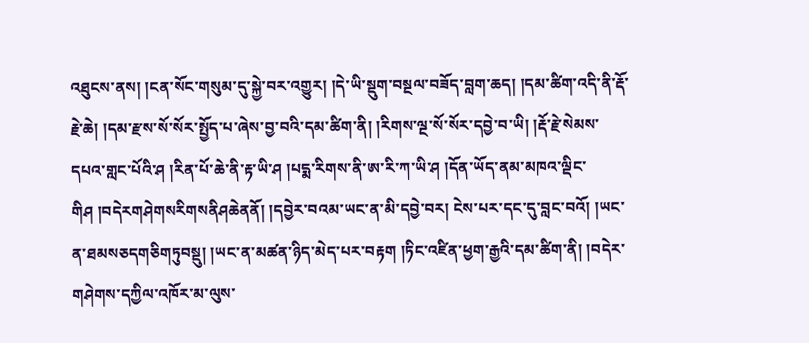འཐུངས་ནས། །ངན་སོང་གསུམ་དུ་སྐྱེ་བར་འགྱུར། །དེ་ཡི་སྡུག་བསྔལ་བཟོད་བླག་ཆད། །དམ་ཚིག་འདི་ནི་རྡོ་རྗེ་ཆེ། །དམ་རྫས་སོ་སོར་སྤྱོད་པ་ཞེས་བྱ་བའི་དམ་ཚིག་ནི། །རིགས་ལྔ་སོ་སོར་དབྱེ་བ་ཡི། །རྡོ་རྗེ་སེམས་དཔའ་གླང་པོའི་ཤ །རིན་པོ་ཆེ་ནི་རྟ་ཡི་ཤ །པདྨ་རིགས་ནི་ཨ་རི་ཀ་ཡི་ཤ །དོན་ཡོད་ནམ་མཁའ་ལྡིང་གིཤ །བདེརགཤེགསརིགསནིཤཆེནནོ། །དབྱེར་བའམ་ཡང་ན་མི་དབྱེ་བར། ངེས་པར་དང་དུ་བླང་བའོ། །ཡང་ན་ཐམསཅདགཅིགཏུབསྡུ། །ཡང་ན་མཚན་ཉིད་མེད་པར་བརྟག །ཏིང་འཛིན་ཕྱག་རྒྱའི་དམ་ཚིག་ནི། །བདེར་གཤེགས་དཀྱིལ་འཁོར་མ་ལུས་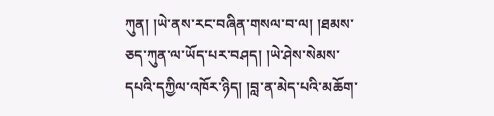ཀུན། །ཡེ་ནས་རང་བཞིན་གསལ་བ་ལ། །ཐམས་ཅད་ཀུན་ལ་ཡོད་པར་བཤད། །ཡེ་ཤེས་སེམས་དཔའི་དཀྱིལ་འཁོར་ཉིད། །བླ་ན་མེད་པའི་མཆོག་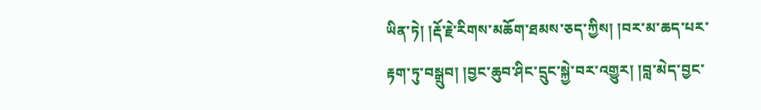ཡིན་ཏེ། །རྡོ་རྗེ་རིགས་མཆོག་ཐམས་ཅད་ཀྱིས། །བར་མ་ཆད་པར་རྟག་ཏུ་བསྒྲུབ། །བྱང་ཆུབ་ཤིང་དྲུང་སྐྱེ་བར་འགྱུར། །བླ་མེད་བྱང་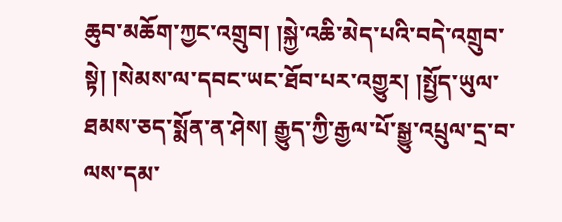ཆུབ་མཆོག་ཀྱང་འགྲུབ། །སྐྱེ་འཆི་མེད་པའི་བདེ་འགྲུབ་སྟེ། །སེམས་ལ་དབང་ཡང་ཐོབ་པར་འགྱུར། །སྤྱོད་ཡུལ་ཐམས་ཅད་སྨོན་ན་ཤེས། རྒྱུད་ཀྱི་རྒྱལ་པོ་སྒྱུ་འཔྲུལ་དྲ་བ་ལས་དམ་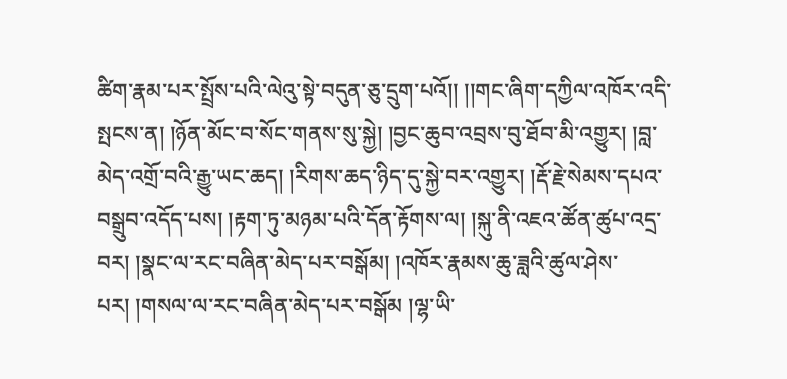ཚིག་རྣམ་པར་སྤྲོས་པའི་ལེའུ་སྟེ་བདུན་ཅུ་དྲུག་པའོ།། །།གང་ཞིག་དཀྱིལ་འཁོར་འདི་སྤངས་ན། །ཉོན་མོང་བ་སོང་གནས་སུ་སྐྱེ། །བྱང་ཆུབ་འབྲས་བུ་ཐོབ་མི་འགྱུར། །བླ་མེད་འགྲོ་བའི་རྒྱུ་ཡང་ཆད། །རིགས་ཆད་ཉིད་དུ་སྐྱེ་བར་འགྱུར། །རྡོ་རྗེ་སེམས་དཔའ་བསྒྲུབ་འདོད་པས། །རྟག་ཏུ་མཉམ་པའི་དོན་རྟོགས་ལ། །སྐུ་ནི་འཇའ་ཚོན་ཚུཔ་འདྲ་བར། །སྣང་ལ་རང་བཞིན་མེད་པར་བསྒོམ། །འཁོར་རྣམས་ཆུ་ཟླའི་ཚུལ་ཤེས་པར། །གསལ་ལ་རང་བཞིན་མེད་པར་བསྒོམ །ལྷ་ཡི་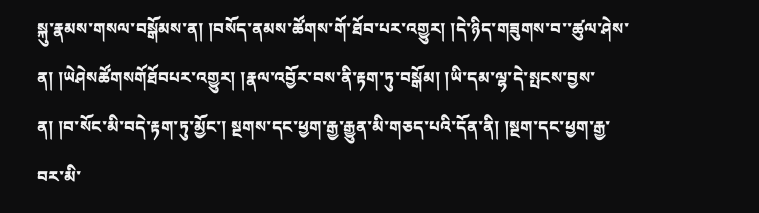སྐུ་རྣམས་གསལ་བསྒོམས་ན། །བསོད་ནམས་ཚོགས་གོ་ཐོབ་པར་འགྱུར། །དེ་ཉིད་གཟུགས་བ་་ཚུལ་ཤེས་ན། །ཡེཤེསཚོགསགོཐོབཔར་འགྱུར། །རྣལ་འབྱོར་བས་ནི་རྟག་ཏུ་བསྒོམ། །ཡི་དམ་ལྷ་དེ་སྤངས་བྱས་ན། །བ་སོང་མི་བདེ་རྟག་ཏུ་མྱོང་། སྔགས་དང་ཕྱག་རྒྱ་རྒྱུན་མི་གཅད་པའི་དོན་ནི། །སྔག་དང་ཕྱག་རྒྱ་བར་མི་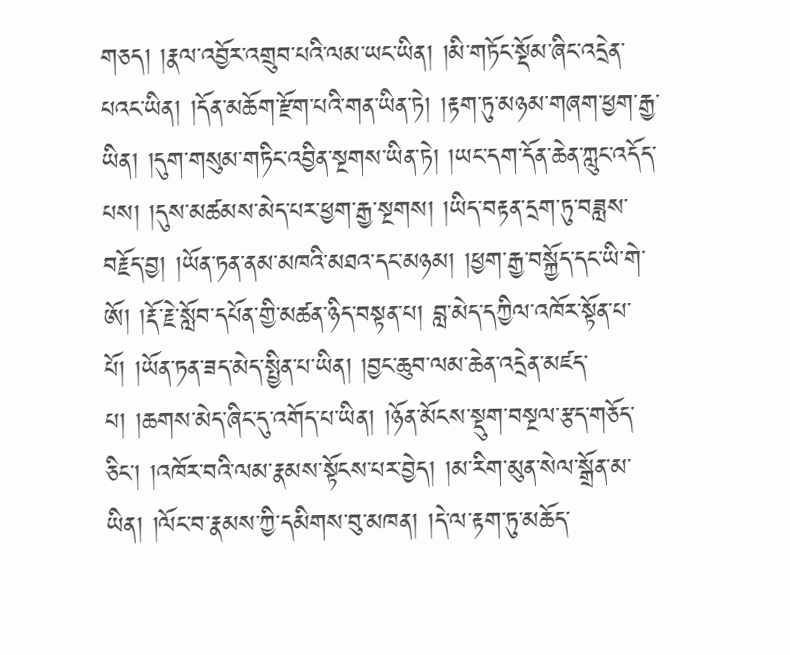གཅད། །རྣལ་འབྱོར་འགྲུབ་པའི་ལམ་ཡང་ཡིན། །མི་གཏོང་སྡོམ་ཞིང་འདྲེན་པའང་ཡིན། །དོན་མཆོག་རྫོག་པའི་གན་ཡིན་ཏེ། །རྟག་ཏུ་མཉམ་གཞག་ཕྱག་རྒྱ་ཡིན། །དུག་གསུམ་གཏིང་འབྱིན་སྔགས་ཡིན་ཏེ། །ཡང་དག་དོན་ཆེན་ཀླུང་འདོད་པས། །དུས་མཚམས་མེད་པར་ཕྱག་རྒྱ་སྔགས། །ཡིད་བརྟན་དྲག་ཏུ་བཟླས་བརྗོད་བྱ། །ཡོན་ཏན་ནམ་མཁའི་མཐའ་དང་མཉམ། །ཕྱག་རྒྱ་བསྐྱོད་དང་ཡི་གེ་ཨོ། །རྡོ་རྗེ་སློབ་དཔོན་གྱི་མཚན་ཉིད་བསྟན་པ། བླ་མེད་དཀྱིལ་འཁོར་སྟོན་པ་པོ། །ཡོན་ཏན་ཟད་མེད་སྤྱིན་པ་ཡིན། །བྱང་ཆུབ་ལམ་ཆེན་འདྲེན་མཛད་པ། །ཆགས་མེད་ཞིང་དུ་འགོད་པ་ཡིན། །ཉོན་མོངས་སྡུག་བསྔལ་རྩད་གཅོད་ཅིང་། །འཁོར་བའི་ལམ་རྣམས་སྟོངས་པར་བྱེད། །མ་རིག་མུན་སེལ་སྒྲོན་མ་ཡིན། །ལོང་བ་རྣམས་ཀྱི་དམིགས་བུ་མཁན། །དེ་ལ་རྟག་ཏུ་མཆོད་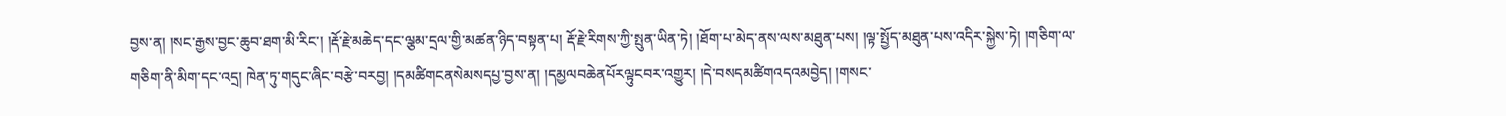བྱས་ན། །སང་རྒྱས་བྱང་ཆུབ་ཐག་མི་རིང་། །རྡོ་རྗེ་མཆེད་དང་ལྕམ་དྲལ་གྱི་མཚན་ཉིད་བསྟན་པ། རྡོ་རྗེ་རིགས་ཀྱི་སྤུན་ཡིན་ཏེ། །ཐོག་པ་མེད་ནས་ལས་མཐུན་པས། །ལྟ་སྤྱོད་མཐུན་པས་འདིར་སྐྱེས་ཏེ། །གཅིག་ལ་གཅིག་ནི་མིག་དང་འདྲ། ཁེན་ཏུ་གདུང་ཞིང་བརྩེ་བརབྱ། །དམཚིགངནསེམསདཔྱ་བྱས་ན། །དམྱལབཆེནཔོརལྟུངབར་འགྱུར། །དེ་བསདམཚིགའདའམབྱེད། །གསང་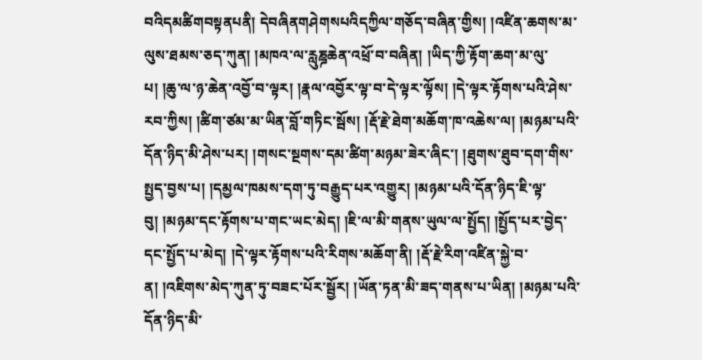བའིདམཚིགབསྟནཔནི། དེབཞིནགཤེགསཔའིདཀྱིལ་གཅོད་བཞིན་གྱིས། །འཛིན་ཆགས་མ་ལུས་ཐམས་ཅད་ཀུན། །མཁའ་ལ་རླུཎྜཆེན་འཕྲོ་བ་བཞིན། །ཡིད་ཀྱི་རྟོག་ཆག་མ་ལུ་པ། །ཆུ་ལ་ཉ་ཆེན་འབྱོ་བ་ལྟར། །རྣལ་འབྱོར་ལྟ་བ་དེ་ལྟར་ལྟོས། །དེ་ལྟར་རྟོགས་པའི་ཤེས་རབ་ཀྱིས། །ཚིག་ཙམ་མ་ཡིན་བློ་གཏིང་སྦོས། །རྡོ་རྗེ་ཐེག་མཆོག་ཁ་འཆེས་ལ། །མཉམ་པའི་དོན་ཉིད་མི་ཤེས་པར། །གསང་སྔགས་དམ་ཚིག་མཉམ་ཟེར་ཞིང་། །ཐུགས་ཐུབ་དག་གིས་སྤྱད་བྱས་པ། །དམྱལ་ཁམས་དག་ཏུ་བརྒྱུད་པར་འགྱུར། །མཉམ་པའི་དོན་ཉིད་ཇི་ལྟ་བུ། །མཉམ་དང་རྟོགས་པ་གང་ཡང་མེད། །ཇི་ལ་མི་གནས་ཡུལ་ལ་སྤྱོད། །སྤྱོད་པར་བྱེད་དང་སྤྱོད་པ་མེད། །དེ་ལྟར་རྟོགས་པའི་རིགས་མཆོག་ནི། །རྡོ་རྗེ་རིག་འཛིན་སྐྱེ་བ་ན། །འཇིགས་མེད་ཀུན་ཏུ་བཟང་པོར་སྦྱོར། །ཡོན་ཏན་མི་ཟད་གནས་པ་ཡིན། །མཉམ་པའི་དོན་ཉིད་མི་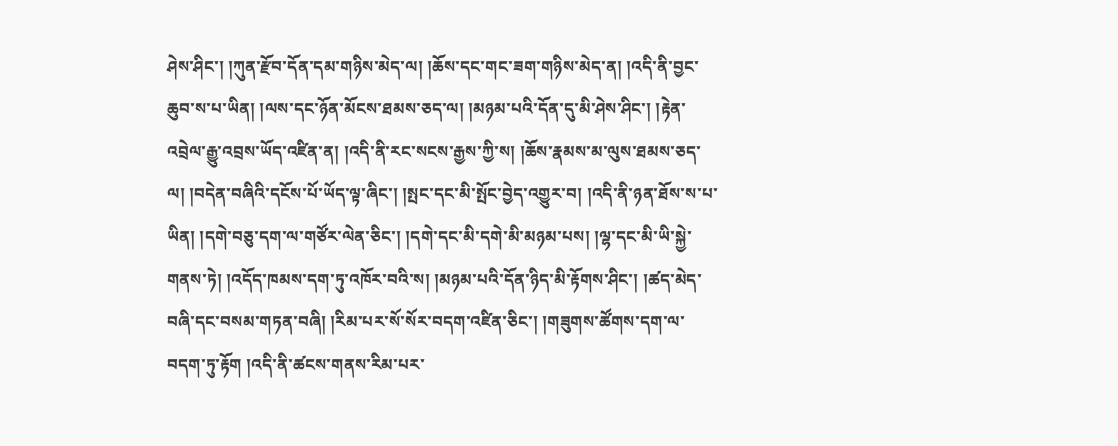ཤེས་ཤིང་། །ཀུན་རྫོབ་དོན་དམ་གཉིས་མེད་ལ། །ཆོས་དང་གང་ཟག་གཉིས་མེད་ན། །འདི་ནི་བྱང་ཆུབ་ས་པ་ཡིན། །ལས་དང་ཉོན་མོངས་ཐམས་ཅད་ལ། །མཉམ་པའི་དོན་དུ་མི་ཤེས་ཤིང་། །རྟེན་འབྲེལ་རྒྱུ་འབྲས་ཡོད་འཛིན་ན། །འདི་ནི་རང་སངས་རྒྱས་ཀྱི་ས། །ཆོས་རྣམས་མ་ལུས་ཐམས་ཅད་ལ། །བདེན་བཞིའི་དངོས་པོ་ཡོད་ལྟ་ཞིང་། །སྤང་དང་མི་སྤོང་བྱེད་འགྱུར་བ། །འདི་ནི་ཉན་ཐོས་ས་པ་ཡིན། །དགེ་བཅུ་དག་ལ་གཙོར་ལེན་ཅིང་། །དགེ་དང་མི་དགེ་མི་མཉམ་པས། །ལྷ་དང་མི་ཡི་སྐྱེ་གནས་ཏེ། །འདོད་ཁམས་དག་ཏུ་འཁོར་བའི་ས། །མཉམ་པའི་དོན་ཉིད་མི་རྟོགས་ཤིང་། །ཚད་མེད་བཞི་དང་བསམ་གཏན་བཞི། །རིམ་པར་སོ་སོར་བདག་འཛིན་ཅིང་། །གཟུགས་ཚོགས་དག་ལ་བདག་ཏུ་རྟོག །འདི་ནི་ཚངས་གནས་རིམ་པར་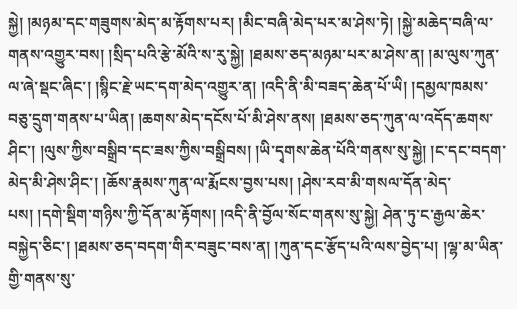སྐྱེ། །མཉམ་དང་གཟུགས་མེད་མ་རྟོགས་པར། །མིང་བཞི་མེད་པར་མ་ཤེས་ཏེ། །སྐྱེ་མཆེད་བཞི་ལ་གནས་འགྱུར་བས། །སྲིད་པའི་རྩེ་མོའི་ས་རུ་སྐྱེ། །ཐམས་ཅད་མཉམ་པར་མ་ཤེས་ན། །མ་ལུས་ཀུན་ལ་ཞེ་སྡང་ཞིང་། །སྙིང་རྗེ་ཡང་དག་མེད་འགྱུར་ན། །འདི་ནི་མི་བཟད་ཆེན་པོ་ཡི། །དམྱལ་ཁམས་བཅུ་དྲུག་གནས་པ་ཡིན། །ཆགས་མེད་དངོས་པོ་མི་ཤེས་ནས། །ཐམས་ཅད་ཀུན་ལ་འདོད་ཆགས་ཤིང་། །ལུས་ཀྱིས་བསྒྲིབ་དང་ཟས་ཀྱིས་བསྒྲིབས། །ཡི་དྭགས་ཆེན་པོའི་གནས་སུ་སྐྱེ། །ང་དང་བདག་མེད་མི་ཤེས་ཤིང་། །ཆོས་རྣམས་ཀུན་ལ་རྨོངས་བྱས་པས། །ཤེས་རབ་མི་གསལ་དོན་མེད་པས། །དགེ་སྡིག་གཉིས་ཀྱི་དོན་མ་རྟོགས། །འདི་ནི་བྱོལ་སོང་གནས་སུ་སྐྱེ། ཤེན་ཏུ་ང་རྒྱལ་ཆེར་བསྐྱེད་ཅིང་། །ཐམས་ཅད་བདག་གིར་བཟུང་བས་ན། །ཀུན་དང་རྩོད་པའི་ལས་བྱེད་པ། །ལྷ་མ་ཡིན་གྱི་གནས་སུ་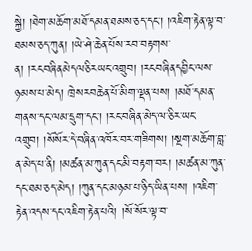སྐྱེ། །ཐེག་མཆོག་མཐོ་དམན་ཐམས་ཅད་དང་། །འཇིག་རྟེན་ལྟ་བ་ཐམས་ཅད་ཀུན། །ཡེ་ཤེ་ཆེན་པོས་རབ་བརྟགས་ན། །རངབཞིནམེདལཅིརཡང་འགྲུབ། །རངབཞིནདབྱིང་ལས་ཉམས་པ་མེད། ཁྲེསརབཆེན་པོ་མིག་ལྡན་པས། །མཐོ་དམན་གནས་དང་ལམ་དྲུག་དང་། །རང་བཞིན་མེད་ལ་ཅིར་ཡང་འགྲུབ། །སོསོར་དེ་བཞིན་འཁོར་བར་གཟིགས། །སྔག་མཆོག་བླ་ན་མེད་པ་ནི། །མཚན་མ་ཀུན་དང་མི་བརྟག་བར། །མཚན་མ་ཀུན་དང་ཐམ་ཅད་མེད། །ཀུན་དང་མཉམ་པ་ཉིད་ཡིན་པས། །འཇིག་རྟེན་འདས་དང་འཇིག་རྟེན་པའི། །སོ་སོར་ལྟ་བ་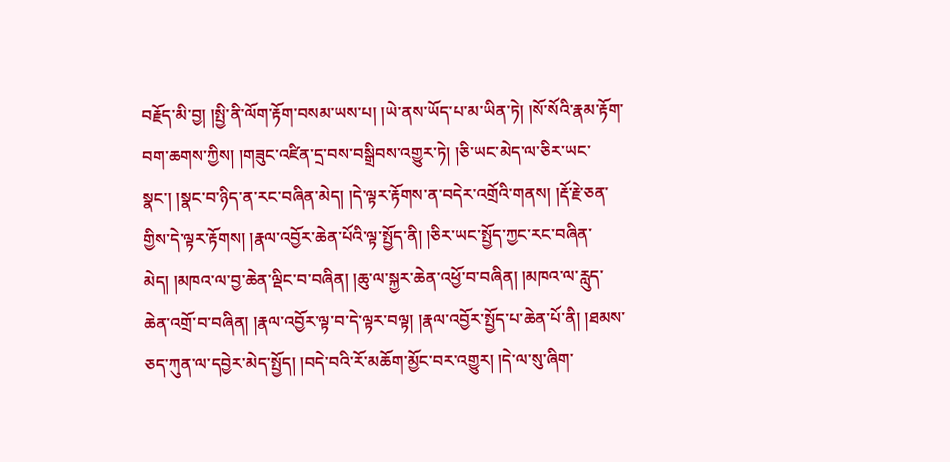བརྗོད་མི་བྱ། །སྤྱི་ནི་ལོག་རྟོག་བསམ་ཡས་པ། །ཡེ་ནས་ཡོད་པ་མ་ཡིན་ཏེ། །སོ་སོའི་རྣམ་རྟོག་བག་ཆགས་ཀྱིས། །གཟུང་འཛིན་དྲ་བས་བསྒྲིབས་འགྱུར་ཏེ། །ཅི་ཡང་མེད་ལ་ཅིར་ཡང་སྣང་། །སྣང་བ་ཉིད་ན་རང་བཞིན་མེད། །དེ་ལྟར་རྟོགས་ན་བདེར་འགྲོའི་གནས། །རྡོ་རྗེ་ཅན་གྱིས་དེ་ལྟར་རྟོགས། །རྣལ་འབྱོར་ཆེན་པོའི་ལྟ་སྤྱོད་ནི། །ཅིར་ཡང་སྤྱོད་ཀྱང་རང་བཞིན་མེད། །མཁའ་ལ་བྱ་ཆེན་ལྡིང་བ་བཞིན། །ཆུ་ལ་སྐྱར་ཆེན་འཕྱོ་བ་བཞིན། །མཁའ་ལ་རླུད་ཆེན་འགྲོ་བ་བཞིན། །རྣལ་འབྱོར་ལྟ་བ་དེ་ལྟར་བལྟ། །རྣལ་འབྱོར་སྤྱོད་པ་ཆེན་པོ་ནི། །ཐམས་ཅད་ཀུན་ལ་དབྱེར་མེད་སྤྱོད། །བདེ་བའི་རོ་མཆོག་མྱོང་བར་འགྱུར། །དེ་ལ་སུ་ཞིག་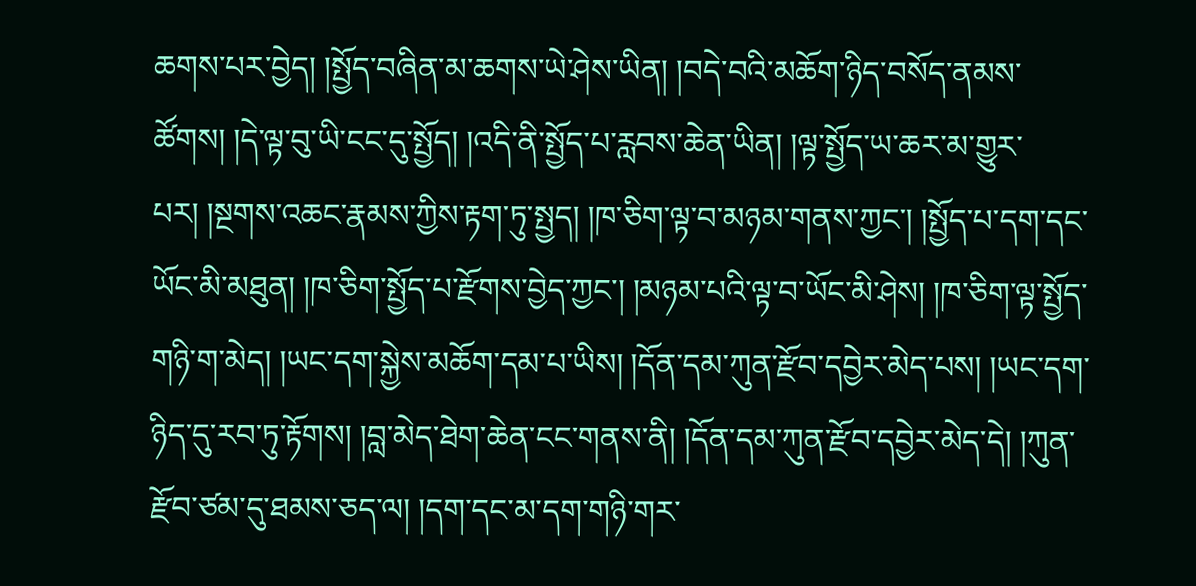ཆགས་པར་བྱེད། །སྤྱོད་བཞིན་མ་ཆགས་ཡེ་ཤེས་ཡིན། །བདེ་བའི་མཆོག་ཉིད་བསོད་ནམས་ཚོགས། །དེ་ལྟ་བུ་ཡི་ངང་དུ་སྤྱོད། །འདི་ནི་སྤྱོད་པ་རླབས་ཆེན་ཡིན། །ལྟ་སྤྱོད་ཡ་ཆར་མ་གྱུར་པར། །སྔགས་འཆང་རྣམས་ཀྱིས་རྟག་ཏུ་སྤྱད། །ཁ་ཅིག་ལྟ་བ་མཉམ་གནས་ཀྱང་། །སྤྱོད་པ་དག་དང་ཡོང་མི་མཐུན། །ཁ་ཅིག་སྤྱོད་པ་རྫོགས་བྱེད་ཀྱང་། །མཉམ་པའི་ལྟ་བ་ཡོང་མི་ཤེས། །ཁ་ཅིག་ལྟ་སྤྱོད་གཉི་ག་མེད། །ཡང་དག་སྐྱེས་མཆོག་དམ་པ་ཡིས། །དོན་དམ་ཀུན་རྫོབ་དབྱེར་མེད་པས། །ཡང་དག་ཉིད་དུ་རབ་ཏུ་རྟོགས། །བླ་མེད་ཐེག་ཆེན་ངང་གནས་ནི། །དོན་དམ་ཀུན་རྫོབ་དབྱེར་མེད་དེ། །ཀུན་རྫོབ་ཙམ་དུ་ཐམས་ཅད་ལ། །དག་དང་མ་དག་གཉི་གར་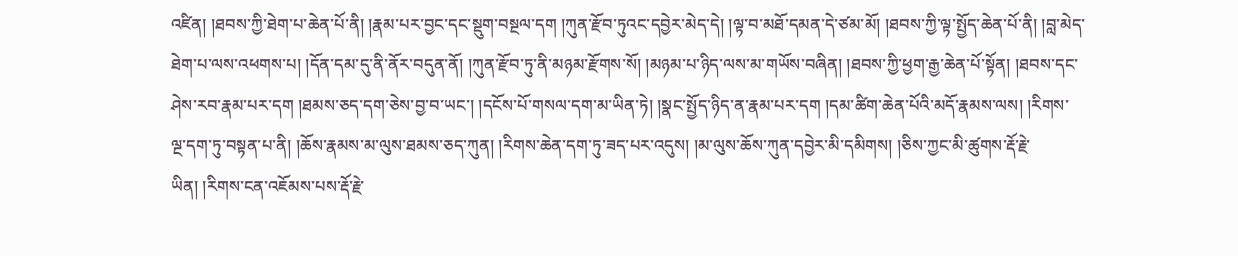འཛིན། །ཐབས་ཀྱི་ཐེག་པ་ཆེན་པོ་ནི། །རྣམ་པར་བྱང་དང་སྡུག་བསྔལ་དག །ཀུན་རྫོབ་ཏུའང་དབྱེར་མེད་དེ། །ལྟ་བ་མཐོ་དམན་དེ་ཙམ་མོ། །ཐབས་ཀྱི་ལྟ་སྤྱོད་ཆེན་པོ་ནི། །བླ་མེད་ཐེག་པ་ལས་འཕགས་པ། །དོན་དམ་དུ་ནི་ནོར་བདུན་ནོ། །ཀུན་རྫོབ་ཏུ་ནི་མཉམ་རྫོགས་སོ། །མཉམ་པ་ཉིད་ལས་མ་གཡོས་བཞིན། །ཐབས་ཀྱི་ཕྱག་རྒྱ་ཆེན་པོ་སྟོན། །ཐབས་དང་ཤེས་རབ་རྣམ་པར་དག །ཐམས་ཅད་དག་ཅེས་བྱ་བ་ཡང་། །དངོས་པོ་གསལ་དག་མ་ཡིན་ཏེ། །སྣང་སྤྱོད་ཉིད་ན་རྣམ་པར་དག །དམ་ཚིག་ཆེན་པོའི་མདོ་རྣམས་ལས། །རིགས་ལྔ་དག་ཏུ་བསྟན་པ་ནི། །ཆོས་རྣམས་མ་ལུས་ཐམས་ཅད་ཀུན། །རིགས་ཆེན་དག་ཏུ་ཟད་པར་འདུས། །མ་ལུས་ཆོས་ཀུན་དབྱེར་མི་དམིགས། །ཅིས་ཀྱང་མི་ཚུགས་རྡོ་རྗེ་ཡིན། །རིགས་ངན་འཇོམས་པས་རྡོ་རྗེ་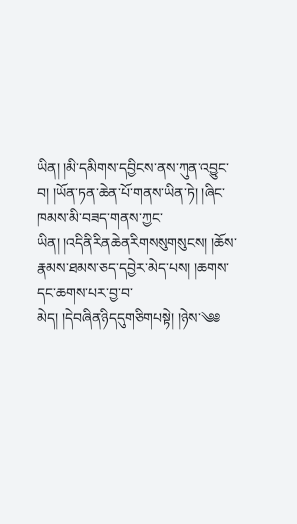ཡིན། །མི་དམིགས་དབྱིངས་ནས་ཀུན་འབྱུང་བ། །ཡོན་ཏན་ཆེན་པོ་གནས་ཡིན་ཏེ། །ཞིང་ཁམས་མི་བཟད་གནས་ཀྱང་ཡིན། །འདིནིརིནཆེནརིགསསུགསུངས། །ཆོས་རྣམས་ཐམས་ཅད་དབྱེར་མེད་པས། །ཆགས་དང་ཆགས་པར་བྱ་བ་མེད། །དེབཞིནཉིདདུགཅིགཔསྟེ། །ཉེས་༄༅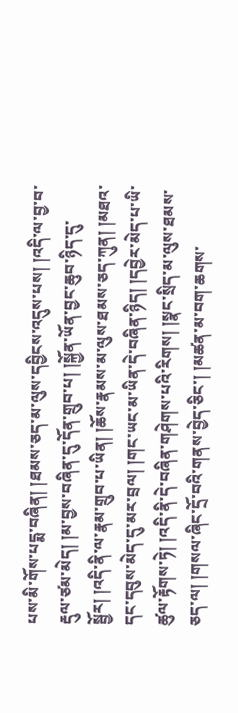པས་མི་གོས་པདྨ་བཞིན། །ཐམས་ཅད་མ་ལུས་དབྱིངས་འདུས་པས། །འདི་ལ་བྱ་བ་རྡུལ་ཙམ་མེད། །མ་བྱས་བཞིན་དུ་དོན་གྲུབ་པ། །སྐྱོན་ཡོན་བྱང་ཆུབ་ཉིད་དུ་སྦྱོར། །འདི་ནི་ལ་རྣམ་གྲུབ་པ་ཡིན། །ཆོས་རྣམས་མ་ལུས་ཐམས་ཅད་ཀུན། །མཐའ་དང་དབུས་མེད་དུ་མར་བྲལ། །གང་ཡང་མ་ཡིན་དེ་བཞིན་ཉིད། །དབྱེར་མེད་པ་ཡི་ཚུལ་རྟོགས་ཏེ། །འདི་ནི་དེ་བཞིན་གཤེགས་པའི་རིགས། །སྣང་སྲིད་མ་ལུས་ཐམས་ཅད་ལ། །གསལ་ཞིང་དྲོ་བའི་གནས་བྱེད་ཅིང་། །མཚན་མ་བག་ཆགས་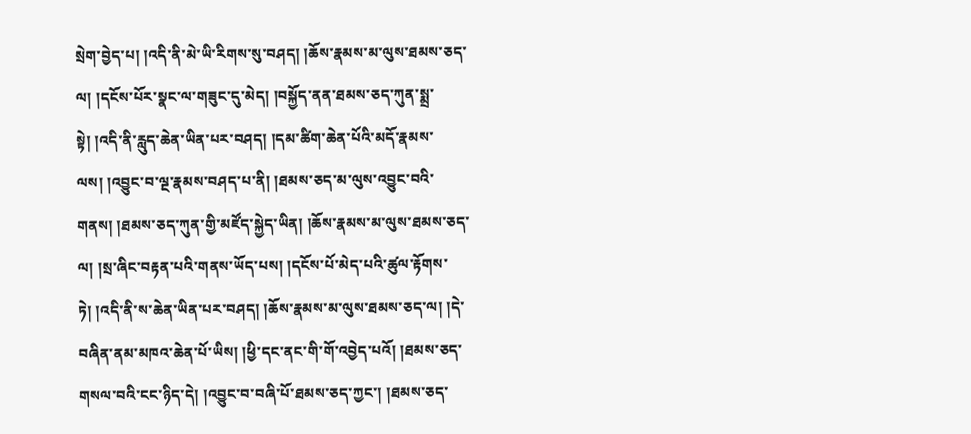སྲེག་བྱེད་པ། །འདི་ནི་མེ་ཡི་རིགས་སུ་བཤད། །ཆོས་རྣམས་མ་ལུས་ཐམས་ཅད་ལ། །དངོས་པོར་སྣང་ལ་གཟུང་དུ་མེད། །བསྐྱོད་ནན་ཐམས་ཅད་ཀུན་སྨྲ་སྟེ། །འདི་ནི་རླུད་ཆེན་ཡིན་པར་བཤད། །དམ་ཚིག་ཆེན་པོའི་མདོ་རྣམས་ལས། །འབྱུང་བ་ལྔ་རྣམས་བཤད་པ་ནི། །ཐམས་ཅད་མ་ལུས་འབྱུང་བའི་གནས། །ཐམས་ཅད་ཀུན་གྱི་མཛོད་སྐྱེད་ཡིན། །ཆོས་རྣམས་མ་ལུས་ཐམས་ཅད་ལ། །སྲ་ཞིང་བརྟན་པའི་གནས་ཡོད་པས། །དངོས་པོ་མེད་པའི་ཚུལ་རྟོགས་ཏེ། །འདི་ནི་ས་ཆེན་ཡིན་པར་བཤད། །ཆོས་རྣམས་མ་ལུས་ཐམས་ཅད་ལ། །དེ་བཞིན་ནམ་མཁའ་ཆེན་པོ་ཡིས། །ཕྱི་དང་ནང་གི་གོ་འབྱེད་པའོ། །ཐམས་ཅད་གསལ་བའི་ངང་ཉིད་དེ། །འབྱུང་བ་བཞི་པོ་ཐམས་ཅད་ཀྱང་། །ཐམས་ཅད་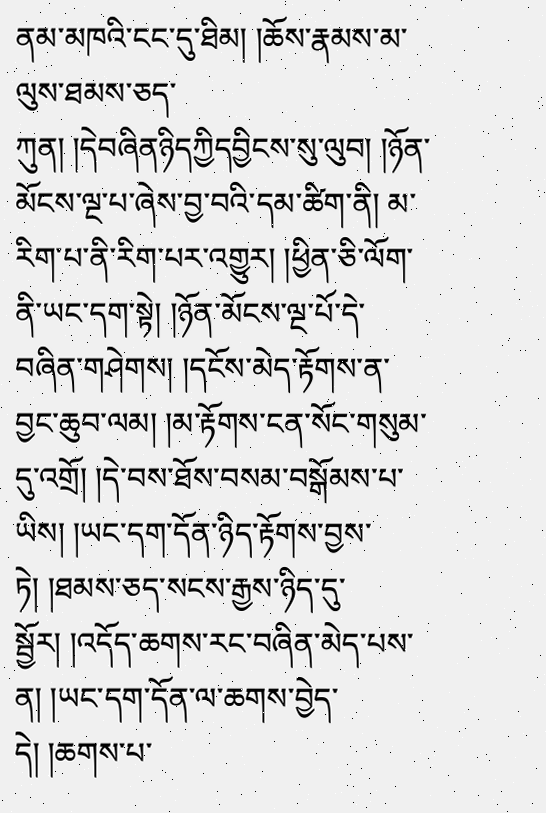ནམ་མཁའི་ངང་དུ་ཐིམ། །ཆོས་རྣམས་མ་ལུས་ཐམས་ཅད་ཀུན། །དེབཞིནཉིདཀྱིདབྱིངས་སུ་ལུབ། །ཉོན་མོངས་ལྔ་པ་ཞེས་བྱ་བའི་དམ་ཚིག་ནི། མ་རིག་པ་ནི་རིག་པར་འགྱུར། །ཕྱིན་ཅི་ལོག་ནི་ཡང་དག་སྟེ། །ཉོན་མོངས་ལྔ་པོ་དེ་བཞིན་གཤེགས། །དངོས་མེད་རྟོགས་ན་བྱང་ཆུབ་ལམ། །མ་རྟོགས་ངན་སོང་གསུམ་དུ་འགྲོ། །དེ་བས་ཐོས་བསམ་བསྒོམས་པ་ཡིས། །ཡང་དག་དོན་ཉིད་རྟོགས་བྱས་ཏེ། །ཐམས་ཅད་སངས་རྒྱས་ཉིད་དུ་སྦྱོར། །འདོད་ཆགས་རང་བཞིན་མེད་པས་ན། །ཡང་དག་དོན་ལ་ཆགས་བྱེད་དེ། །ཆགས་པ་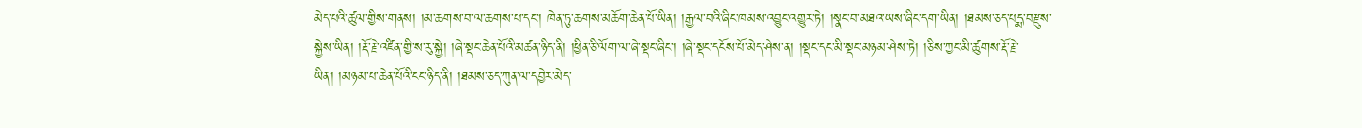མེད་པའི་ཚུལ་གྱིས་གནས། །མ་ཆགས་བ་ལ་ཆགས་པ་དང་། ཁེན་ཏུ་ཆགས་མཆོག་ཆེན་པོ་ཡིན། །རྒྱལ་བའི་ཞིང་ཁམས་འབྱུང་འགྱུར་ཏེ། །སྣང་བ་མཐའ་ཡས་ཞིང་དག་ཡིན། །ཐམས་ཅད་པདྨ་བརྫུས་སྐྱེས་ཡིན། །རྡོ་རྗེ་འཛིན་གྱི་ས་རུ་སྐྱེ། །ཞེ་སྡང་ཆེན་པོའི་མཚན་ཉིད་ནི། །ཕྱིན་ཅི་ལོག་ལ་ཞེ་སྡང་ཞིང་། །ཞེ་སྡང་དངོས་པོ་མེད་ཤེས་ན། །སྡང་དང་མི་སྡང་མཉམ་ཤེས་ཏེ། །ཅིས་ཀྱང་མི་ཚུགས་རྡོ་རྗེ་ཡིན། །མཉམ་པ་ཆེན་པོའི་ངང་ཉིད་ནི། །ཐམས་ཅད་ཀུན་ལ་དབྱེར་མེད་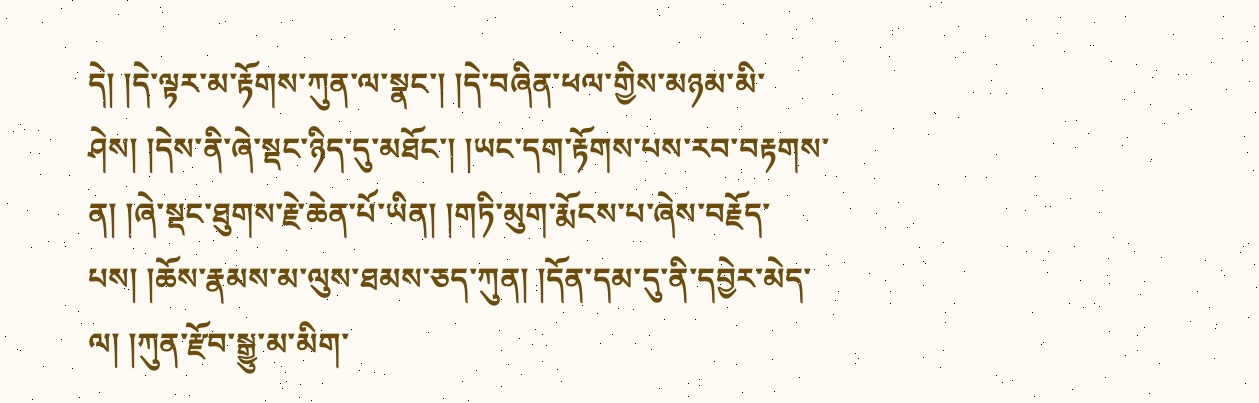དེ། །དེ་ལྟར་མ་རྟོགས་ཀུན་ལ་སྣང་། །དེ་བཞིན་ཕལ་གྱིས་མཉམ་མི་ཤེས། །དེས་ནི་ཞེ་སྡང་ཉིད་དུ་མཐོང་། །ཡང་དག་རྟོགས་པས་རབ་བརྟགས་ན། །ཞེ་སྡང་ཐུགས་རྗེ་ཆེན་པོ་ཡིན། །གཏི་མུག་རྨོངས་པ་ཞེས་བརྗོད་པས། །ཆོས་རྣམས་མ་ལུས་ཐམས་ཅད་ཀུན། །དོན་དམ་དུ་ནི་དབྱེར་མེད་ལ། །ཀུན་རྫོབ་སྒྱུ་མ་མིག་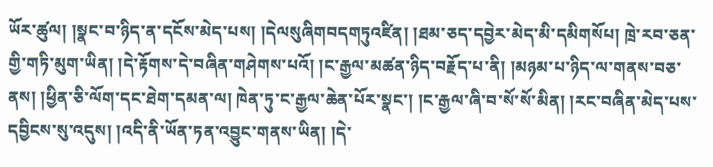ཡོར་ཚུལ། །སྣང་བ་ཉིད་ན་དངོས་མེད་པས། །དེལསུཞིགབདགཏུའཛིན། །ཐམ་ཅད་དབྱེར་མེད་མི་དམིགསོཔ། ཁྲེ་རབ་ཅན་གྱི་གཏི་མུག་ཡིན། །དེ་རྟོགས་དེ་བཞིན་གཤེགས་པའོ། །ང་རྒྱལ་མཚན་ཉིད་བརྗོད་པ་ནི། །མཉམ་པ་ཉིད་ལ་གནས་བཅ་ནས། །ཕྱིན་ཅི་ལོག་དང་ཐེག་དམན་ལ། ཁེན་ཏུ་ང་རྒྱལ་ཆེན་པོར་སྣང་། །ང་རྒྱལ་ཞི་བ་སོ་སོ་མིན། །རང་བཞིན་མེད་པས་དབྱིངས་སུ་འདུས། །འདི་ནི་ཡོན་ཏན་འབྱུང་གནས་ཡིན། །དེ་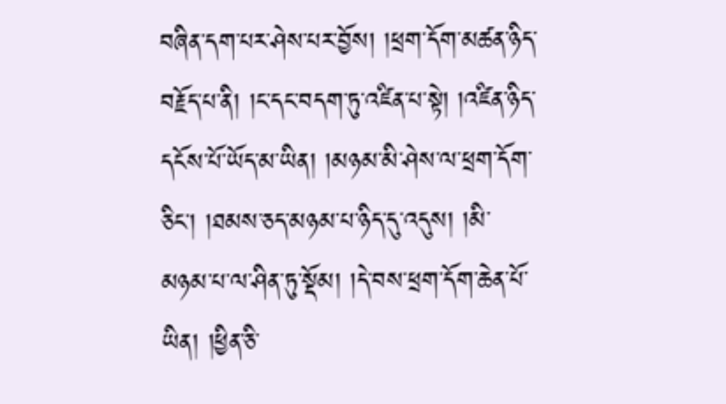བཞིན་དག་པར་ཤེས་པར་བྱོས། །ཕྲག་དོག་མཚན་ཉིད་བརྗོད་པ་ནི། །ང་དང་བདག་ཏུ་འཛིན་པ་སྟེ། །འཛིན་ཉིད་དངོས་པོ་ཡོད་མ་ཡིན། །མཉམ་མི་ཤེས་ལ་ཕྲག་དོག་ཅིང་། །ཐམས་ཅད་མཉམ་པ་ཉིད་དུ་འདུས། །མི་མཉམ་པ་ལ་ཤིན་ཏུ་སྡོམ། །དེ་བས་ཕྲག་དོག་ཆེན་པོ་ཡིན། །ཕྱིན་ཅི་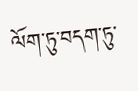ལོག་ཏུ་བདག་ཏུ་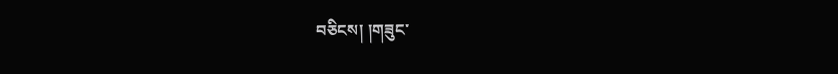བཅིངས། །གཟུང་